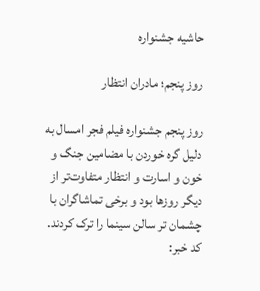حاشیه جشنواره

روز پنجم؛ مادران انتظار

روز پنجم جشنواره فیلم فجر امسال به دلیل گره خوردن با مضامین جنگ و خون و اسارت و انتظار متفاوت‌تر از دیگر روزها بود و برخی تماشاگران با چشمان تر سالن سینما را ترک کردند.
کد خبر: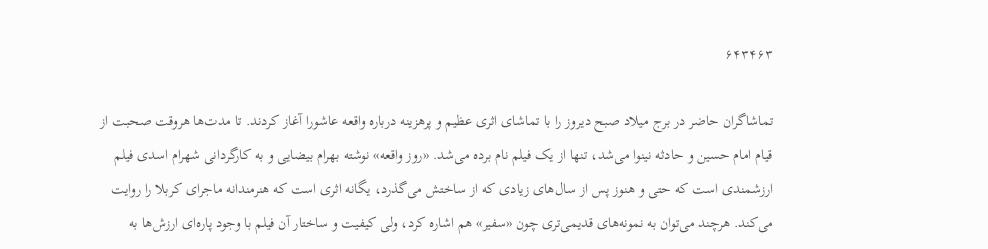۶۴۳۴۶۳

تماشاگران حاضر در برج میلاد صبح دیروز را با تماشای اثری عظیم و پرهزینه درباره واقعه عاشورا آغاز کردند. تا مدت‌ها هروقت صحبت از قیام امام حسین و حادثه نینوا می‌شد، تنها از یک فیلم نام برده می‌شد. «روز واقعه» نوشته بهرام بیضایی و به کارگردانی شهرام اسدی فیلم ارزشمندی است که حتی و هنوز پس از سال‌های زیادی که از ساختش می‌گذرد، یگانه اثری است که هنرمندانه ماجرای کربلا را روایت می‌کند. هرچند می‌توان به نمونه‌های قدیمی‌تری چون «سفیر» هم اشاره کرد، ولی کیفیت و ساختار آن فیلم با وجود پاره‌ای ارزش‌ها به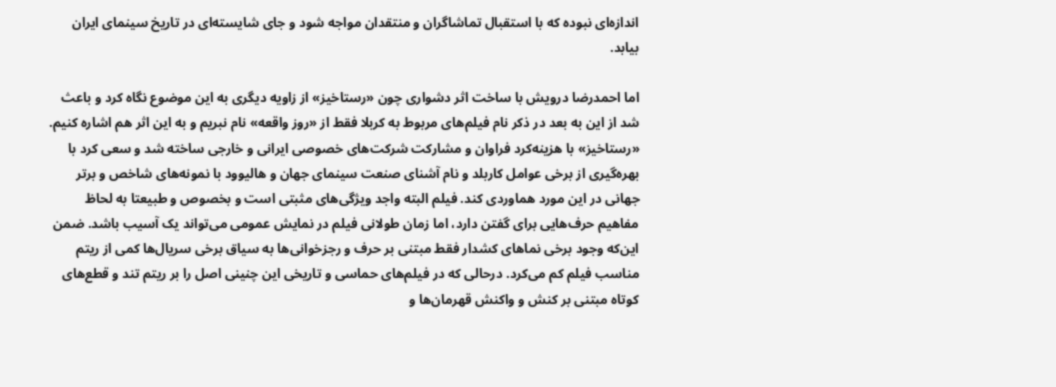اندازه‌ای نبوده که با استقبال تماشاگران و منتقدان مواجه شود و جای شایسته‌ای در تاریخ سینمای ایران بیابد.

اما احمدرضا درویش با ساخت اثر دشواری چون «رستاخیز» از زاویه دیگری به این موضوع نگاه کرد و باعث شد از این به بعد در ذکر نام فیلم‌های مربوط به کربلا فقط از «روز واقعه» نام نبریم و به این اثر هم اشاره کنیم. «رستاخیز» با هزینه‌کرد فراوان و مشارکت شرکت‌های خصوصی ایرانی و خارجی ساخته شد و سعی کرد با بهره‌گیری از برخی عوامل کاربلد و نام آشنای صنعت سینمای جهان و هالیوود با نمونه‌های شاخص و برتر جهانی در این مورد هماوردی کند. فیلم البته واجد ویژگی‌های مثبتی است و بخصوص و طبیعتا به لحاظ مفاهیم حرف‌هایی برای گفتن دارد، اما زمان طولانی فیلم در نمایش عمومی می‌تواند یک آسیب باشد. ضمن این‌که وجود برخی نماهای کشدار فقط مبتنی بر حرف و رجزخوانی‌ها به سیاق برخی سریال‌ها کمی از ریتم مناسب فیلم کم می‌کرد. درحالی که در فیلم‌های حماسی و تاریخی این چنینی اصل را بر ریتم تند و قطع‌های کوتاه مبتنی بر کنش و واکنش قهرمان‌ها و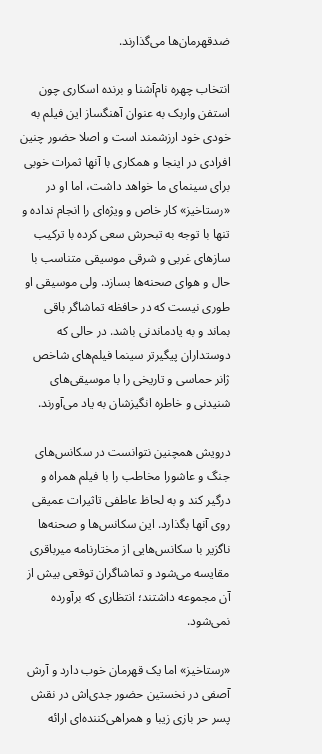ضدقهرمان‌ها می‌گذارند.

انتخاب چهره نام‌آشنا و برنده اسکاری چون استفن واربک به عنوان آهنگساز این فیلم به خودی خود ارزشمند است و اصلا حضور چنین افرادی در اینجا و همکاری با آنها ثمرات خوبی برای سینمای ما خواهد داشت، اما او در «رستاخیز» کار خاص و ویژه‌ای را انجام نداده و تنها با توجه به تبحرش سعی کرده با ترکیب سازهای غربی و شرقی موسیقی متناسب با حال و هوای صحنه‌ها بسازد. ولی موسیقی او طوری نیست که در حافظه تماشاگر باقی بماند و به یادماندنی باشد. در حالی که دوستداران پیگیرتر سینما فیلم‌های شاخص ژانر حماسی و تاریخی را با موسیقی‌های شنیدنی و خاطره انگیزشان به یاد می‌آورند.

درویش همچنین نتوانست در سکانس‌های جنگ و عاشورا مخاطب را با فیلم همراه و درگیر کند و به لحاظ عاطفی تاثیرات عمیقی روی آنها بگذارد. این سکانس‌ها و صحنه‌ها ناگزیر با سکانس‌هایی از مختارنامه میرباقری مقایسه می‌شود و تماشاگران توقعی بیش از آن مجموعه داشتند؛ انتظاری که برآورده نمی‌شود.

«رستاخیز» اما یک قهرمان خوب دارد و آرش آصفی در نخستین حضور جدی‌اش در نقش پسر حر بازی زیبا و همراهی‌کننده‌ای ارائه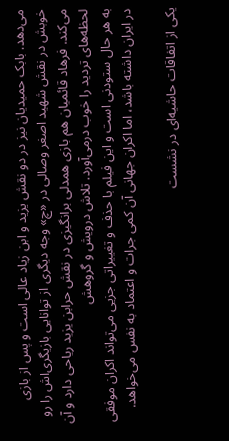می‌دهد. بابک حمیدیان نیز در دو نقش یزید و ابن زیاد عالی است و پس از بازی خوبش در نقش شهید اصغر وصالی در «چ» وجه دیگری از توانایی بازیگری‌اش را رو می‌کند. فرهاد قائمیان هم بازی همدلی برانگیزی در نقش حرابن یزید ریاحی دارد و آن لحظه‌های تردید را خوب درمی‌آورد. تلاش درویش و گروهش
به هر حال ستودنی است و این فیلم با حذف و تغییراتی جزیی می‌تواند اکران موفقی در ایران داشته باشد، اما اکران جهانی آن کمی جرات و اعتماد به نفس می‌خواهد.

یکی از اتفاقات حاشیه‌ای در نشست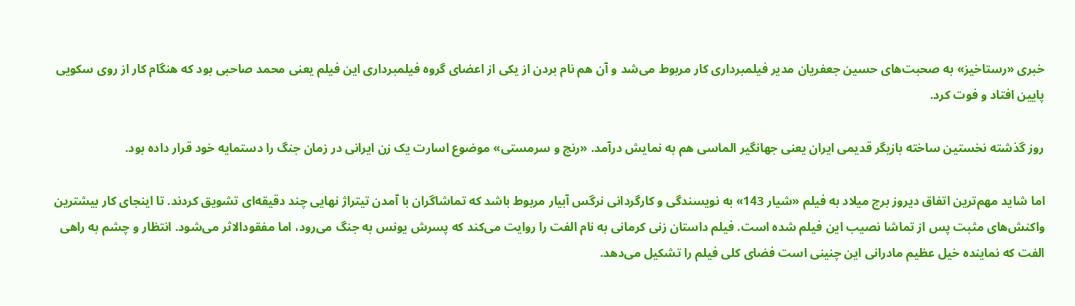خبری «رستاخیز» به صحبت‌های حسین جعفریان مدیر فیلمبرداری کار مربوط می‌شد و آن هم نام بردن از یکی از اعضای گروه فیلمبرداری این فیلم یعنی محمد صاحبی بود که هنگام کار از روی سکویی پایین افتاد و فوت کرد.

روز گذشته نخستین ساخته بازیگر قدیمی ایران یعنی جهانگیر الماسی هم به نمایش درآمد. «رنج و سرمستی» موضوع اسارت یک زن ایرانی در زمان جنگ را دستمایه خود قرار داده بود.

اما شاید مهم‌ترین اتفاق دیروز برج میلاد به فیلم «شیار 143» به نویسندگی و کارگردانی نرگس آبیار مربوط باشد که تماشاگران با آمدن تیتراژ نهایی چند دقیقه‌ای تشویق کردند. تا اینجای کار بیشترین واکنش‌های مثبت پس از تماشا نصیب این فیلم شده است. فیلم داستان زنی کرمانی به نام الفت را روایت می‌کند که پسرش یونس به جنگ می‌رود، اما مفقودالاثر می‌شود. انتظار و چشم به راهی الفت که نماینده خیل عظیم مادرانی این چنینی است فضای کلی فیلم را تشکیل می‌دهد.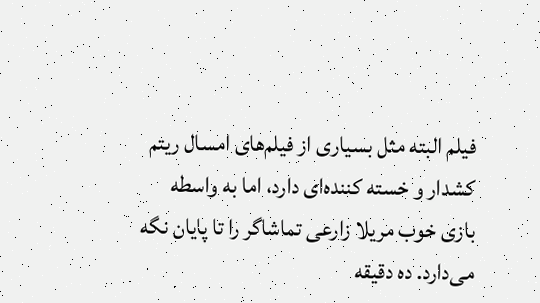فیلم البته مثل بسیاری از فیلم‌های امسال ریتم کشدار و خسته کننده‌ای دارد، اما به واسطه بازی خوب مریلا زارعی تماشاگر را تا پایان نگه می‌دارد. ده دقیقه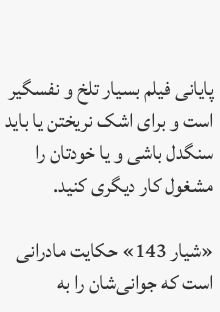پایانی فیلم بسیار تلخ و نفسگیر است و برای اشک نریختن یا باید سنگدل باشی و یا خودتان را مشغول کار دیگری کنید.

«شیار 143» حکایت مادرانی است که جوانی‌شان را به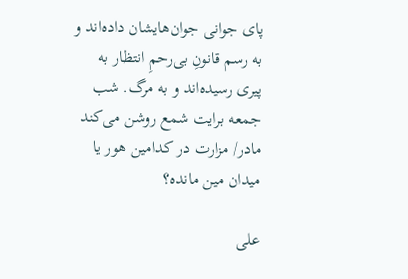پای جوانی جوان‌هایشان داده‌اند و به رسم قانونِ بی‌رحمِ انتظار به پیری رسیده‌اند و به مرگ. شب جمعه برایت شمع روشن می‌کند مادر‌/ مزارت در کدامین هور یا میدان مین مانده؟

علی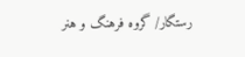رستگار‌/ گروه فرهنگ و هنر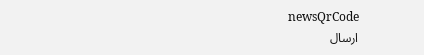newsQrCode
ارسال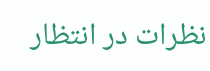نظرات در انتظار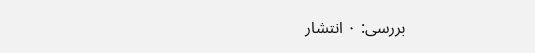بررسی: ۰ انتشار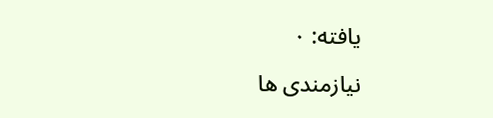یافته: ۰

نیازمندی ها